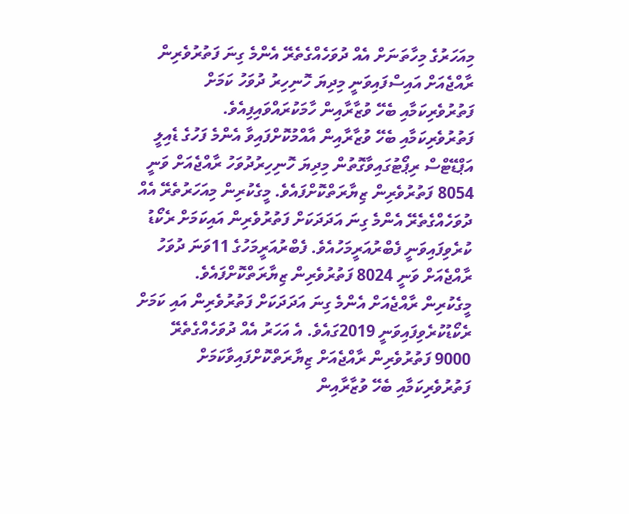މިއަހަރުގެ މިހާތަނަށް އެއް ދުވަހެއްގެތެރޭ އެންމެ ގިނަ ފަތުރުވެރިން ރާއްޖެއަށް އައިސްފައިވަނީ މިދިޔަ ހޮނިހިރު ދުވަހު ކަމަށް ފަތުރުވެރިކަމާއި ބެހޭ ވުޒާރާއިން ހާމަކުރައްވައިފިއެވެ.
ފަތުރުވެރިކަމާއި ބެހޭ ވުޒާރާއިން އާއްމުކޮށްފައިވާ އެންމެ ފަހުގެ ޑެއިލީ އަޕްޑޭޓްސް ރިޕޯޓުގައިވާގޮތުން މިދިޔަ ހޮނިހިރުދުވަހު ރާއްޖެއަށް ވަނީ 8054 ފަތުރުވެރިން ޒިޔާރަތްކޮށްފައެވެ. މީގެކުރިން މިއަހަރުތެރޭ އެއް ދުވަހެއްގެތެރޭ އެންމެ ގިނަ އަދަދަކަށް ފަތުރުވެރިން އައިކަމަށް ރެކޯޑު ކުރެވިފައިވަނީ ފެބްރުއަރީމަހުއެވެ. ފެބްރުއަރީމަހުގެ 11ވަނަ ދުވަހު ރާއްޖެއަށް ވަނީ 8024 ފަތުރުވެރިން ޒިޔާރަތްކޮށްފައެވެ.
މީގެކުރިން ރާއްޖެއަށް އެންމެ ގިނަ އަދަދަކަށް ފަތުރުވެރިން އައި ކަމަށް ރެކޯޑުކުރެވިފައިވަނީ 2019ގައެވެ. އެ އަހަރު އެއް ދުވަހެއްގެތެރޭ 9000 ފަތުރުވެރިން ރާއްޖެއަށް ޒިޔާރަތްކޮށްފައިވާކަމަށް ފަތުރުވެރިކަމާއި ބެހޭ ވުޒާރާއިން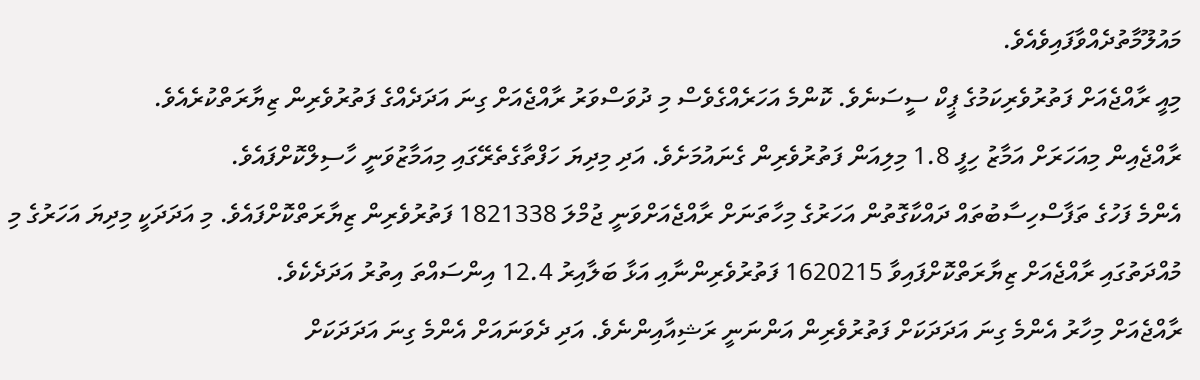މައުލޫމާތުދެއްވާފައިވެއެވެ.
މިއީ ރާއްޖެއަށް ފަތުރުވެރިކަމުގެ ޕީކް ސީސަނެވެ. ކޮންމެ އަހަރެއްގެވެސް މި ދުވަސްވަރު ރާއްޖެއަށް ގިނަ އަދަދެއްގެ ފަތުރުވެރިން ޒިޔާރަތްކުރެއެވެ.
ރާއްޖެއިން މިއަހަރަށް އަމާޒު ހިފީ 1.8 މިލިއަން ފަތުރުވެރިން ގެނައުމަށެވެ. އަދި މިދިޔަ ހަފްތާގެތެރޭގައި މިއަމާޒުވަނީ ހާސިލްކޮށްފައެވެ.
އެންމެ ފަހުގެ ތަފާސްހިސާބުތައް ދައްކާގޮތުން އަހަރުގެ މިހާތަނަށް ރާއްޖެއަށްވަނީ ޖުމްލަ 1821338 ފަތުރުވެރިން ޒިޔާރަތްކޮށްފައެވެ. މި އަދަދަކީ މިދިޔަ އަހަރުގެ މި މުއްދަތުގައި ރާއްޖެއަށް ޒިޔާރަތްކޮށްފައިވާ 1620215 ފަތުރުވެރިންނާއި އަޅާ ބަލާއިރު 12.4 އިންސައްތަ އިތުރު އަދަދެކެވެ.
ރާއްޖެއަށް މިހާރު އެންމެ ގިނަ އަދަދަކަށް ފަތުރުވެރިން އަންނަނީ ރަޝިއާއިންނެވެ. އަދި ދެވަނައަށް އެންމެ ގިނަ އަދަދަކަށް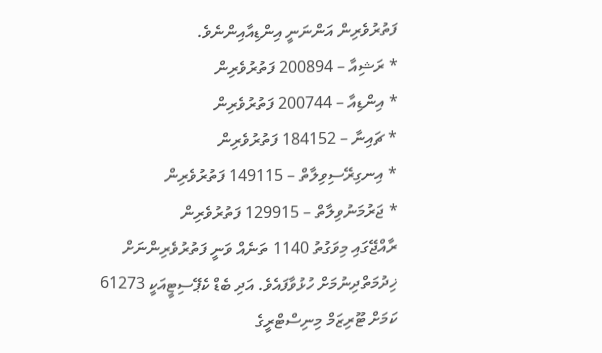ފަތުރުވެރިން އަންނަނީ އިންޑިއާއިންނެވެ.
* ރަޝިއާ – 200894 ފަތުރުވެރިން
* އިންޑިއާ – 200744 ފަތުރުވެރިން
* ޗައިނާ – 184152 ފަތުރުވެރިން
* އިނގިރޭސިވިލާތް – 149115 ފަތުރުވެރިން
* ޖަރުމަނުވިލާތް – 129915 ފަތުރުވެރިން
ރާއްޖޭގައި މިވަގުތު 1140 ތަނެއް ވަނީ ފަތުރުވެރިންނަށް ޚިދުމަތްދިނުމަށް ހުޅުވާފައެވެ. އަދި ބެޑް ކެޕޭސިޓީއަކީ 61273 ކަމަށް ޓޫރިޒަމް މިނިސްޓްރީގެ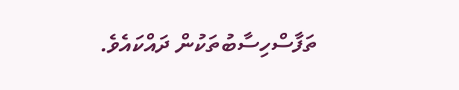ތަފާސްހިސާބުތަކުން ދައްކައެވެ.